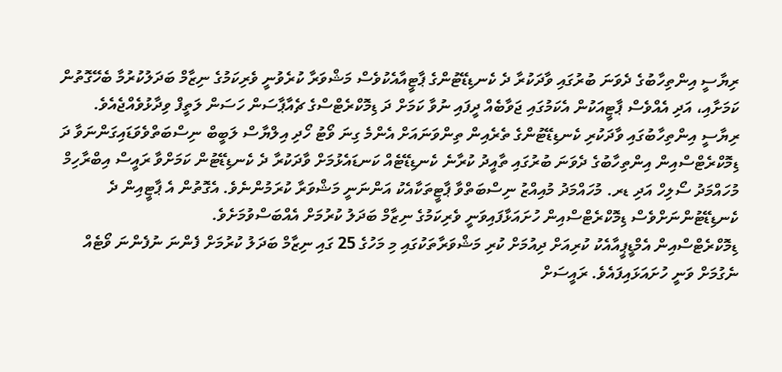ރިޔާސީ އިންތިހާބުގެ ދެވަނަ ބުރުގައި ވާދަކުރާ ދެ ކެނޑިޑޭޓުންގެ ޕާޓީއާއެކުވެސް މަޝްވަރާ ކުރެވުނީ ވެރިކަމުގެ ނިޒާމް ބަދަލުކުރުމާ ބެހޭގޮތުން ކަމަށާއި، އަދި އެއްވެސް ޕާޓީއަކުން އެކަމުގައި ޖަވާބެއް ދީފައި ނުވާ ކަމަށް ދަ ޑިމޮކްރެޓްސްގެ ޗެއާޕާސަން ހަސަން ލަތީފް ވިދާޅުވެއްޖެއެވެ.
ރިޔާސީ އިންތިހާބުގައި ވާދަކުރި ކެނޑިޑޭޓުންގެ ތެރެއިން ތިންވަނައަށް އެންމެ ގިނަ ވޯޓު ހޯދި އިލްޔާސް ލަބީބް ނިސްބަތްވެވަޑައިގަންނަވާ ދަ ޑިމޮކްރެޓްސްއިން އިންތިހާބުގެ ދެވަނަ ބުރުގައި ތާއީދު ކުރާނެ ކެނޑިޑޭޓެއް ކަނޑައެޅުމަށް ވާދަކުރާ ދެ ކެނޑިޑޭޓުން ކަމަށްވާ ރައީސް އިބްރާހިމް މުހައްމަދު ސޯލިހް އަދި ޑރ. މުހައްމަދު މުއިއްޒު ނިސްބަތްވާ ޕާޓީތަކާއެކު އަންނަނީ މަޝްވަރާ ކުރަމުންނެވެ. އެގޮތުން އެ ޕާޓީއިން ދެ ކެނޑިޑޭޓުންނަށްވެސް ޑިމޮކްރެޓްސްއިން ހުށައަޅާފައިވަނީ ވެރިކަމުގެ ނިޒާމް ބަދަލު ކުރުމަށް އެއްބަސްވުމަށެވެ.
ޑިމޮކްރެޓްސްއިން އެމްޑީޕީއާއެކު ކުރިއަށް ދިއުމަށް ކުރި މަޝްވަރާތަކުގައި މި މަހުގެ 25 ގައި ނިޒާމް ބަދަލު ކުރުމަށް ފެންނަ ނުފެންނަ ވޯޓެއް ނެގުމަށް ވަނީ ހުށައަޅައިފައެވެ. ރައީސަށް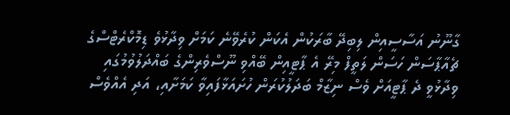ގާނޫނު އަސާސީއިން ލިބިދޭ ބާރަކުން އެކަން ކުރެވޭނެ ކަމަށް ވިދާޅުވެ ޑިމޮކްރެޓްސްގެ ޗެއާޕާސަން ހަސަން ލަތީފް މިރޭ އެ ޕާޓީއިން ބޭއްވި ނޫސްވެރިންގެ ބައްދަލުވުމުގައި ވިދާޅުވީ ދެ ޕާޓީއަށް ވެސް ނިޒާމް ބަދަލުކުރަން ހުށައަޅާފައިވާ ކަމަށާއި، އަދި އެއްވެސް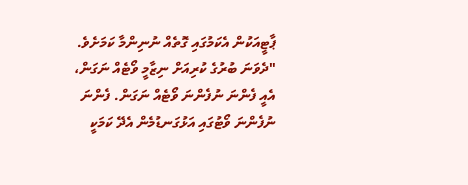ޕާޓީއަކުން އެކަމުގައި ގޮތެއް ނުނިންމާ ކަމަށެވެ.
"ދެވަނަ ބުރުގެ ކުރިއަށް ނިޒާމީ ވޯޓެއް ނަގަން، އެއީ ފެންނަ ނުފެންނަ ވޯޓެއް ނަގަން. ފެންނަ ނުފެންނަ ވޯޓުގައި އަޅުގަނޑުމެން އެދޭ ކަމަކީ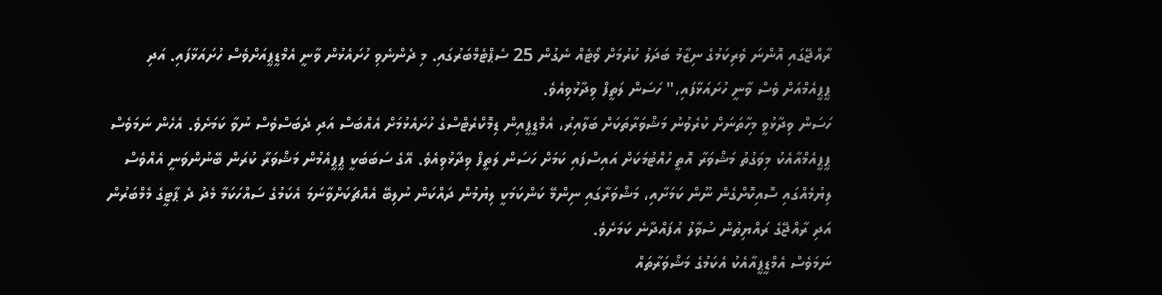ރާއްޖޭގައި އޮންނަ ވެރިކަމުގެ ނިޒާމު ބަދަލު ކުރުމަށް ވޯޓެއް ނެގުން 25 ސެޕްޓެމްބަރުގައި. މި ދެންނެވި ހުށައެޅުން ވާނީ އެމްޑީޕީއަށްވެސް ހުށައަޅާފައި. އަދި ޕީޕީއެމްއަށް ވެސް ވާނީ ހުށައަޅާފައި،" ހަސަން ލަތީފް ވިދާޅުވިއެވެ.
ހަސަން ވިދާޅުވީ މިހާތަނަށް ކުރެވުނު މަޝްވަރާތަކަށް ބަލާއިރު، އެމްޑީޕީއިން ޑިމޮކްރެޓްސްގެ ހުށައެޅުމަށް އެއްބަސް އަދި ދެބަސްވެސް ނުވާ ކަމަށެވެ. އެހެން ނަމަވެސް ޕީޕީއެމްއާއެކު މިވަގުތު މަޝްވަރާ އޮތީ ހުއްޓުމަކަށް އައިސްފައި ކަމަށް ހަސަން ލަތީފް ވިދާޅުވިއެވެ. އޭގެ ސަބަބަކީ ޕީޕީއެމުން މަޝްވަރާ ކުރަން ބޭނުންވަނީ އެއްވެސް ލިޔުމެއްގައި ސޮއިކޮށްގެން ނޫން ކަމަށާއި، މަޝްވަރާގައި ނިންމޭ ކަންކަމަކީ ލިޔުމުން ދައްކަން ނުލިބޭ އެއްޗަކަށްވާނަމަ އެކަމުގެ ސައްހަކަމާ މެދު ދެ ޕާޓީގެ މެމްބަރުން އަދި ރާއްޖޭގެ ރައްޔިތުން ސުވާލު އުފައްދާނެ ކަމަށެވެ.
ނަމަވެސް އެމްޑީޕީއާއެކު އެކަމުގެ މަޝްވަރާތައް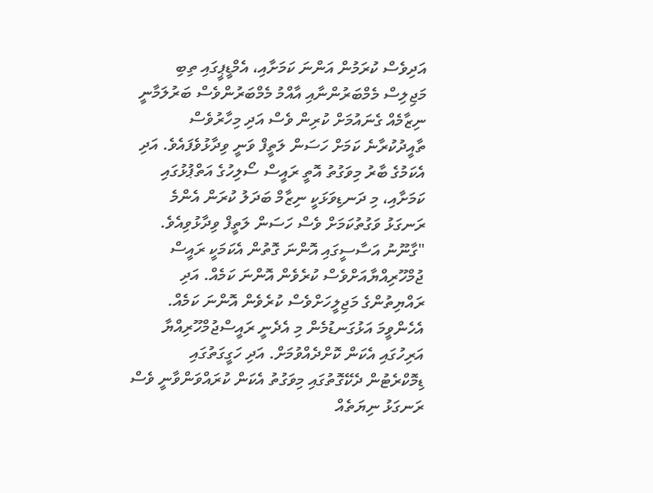އަދިވެސް ކުރަމުން އަންނަ ކަމަށާއި، އެމްޑީޕީގައި ތިބި މަޖިލިސް މެމްބަރުންނާއި އާއްމު މެމްބަރުންވެސް ބަރުލަމާނީ ނިޒާމެއް ގެނައުމަށް ކުރިން ވެސް އަދި މިހާރުވެސް ތާއީދުކުރާނެ ކަމަށް ހަސަން ލަތީފް ވަނީ ވިދާޅުވެފައެވެ. އަދި އެކަމުގެ ބާރު މިވަގުތު އޮތީ ރައީސް ސޯލިހުގެ އަތްޕުޅުގައި ކަމަށާއި، މި ދަނޑިވަޅަކީ ނިޒާމް ބަދަލު ކުރަން އެންމެ ރަނގަޅު ވަގުތުކަމަށް ވެސް ހަސަން ލަތީފް ވިދާޅުވިއެވެ.
"ގާނޫނު އަސާސީގައި އޮންނަ ގޮތުން އެކަމަކީ ރައީސް ޖުމްހޫރިއްޔާއަށްވެސް ކުރެވެން އޮންނަ ކަމެއް. އަދި ރައްޔިތުންގެ މަޖިލީހަށްވެސް ކުރެވެން އޮންނަ ކަމެއް. އެހެންވީމަ އަޅުގަނޑުމެން މި އެދެނީ ރައީސްޖުމްހޫރިއްޔާ އަރިހުގައި އެކަން ކޮށްދެއްވުމަށް. އަދި ހަގީގަތުގައި ޑިމޮކްރެޓުން ދެކޭގޮތުގައި މިވަގުތު އެކަން ކުރައްވަންވާނީ ވެސް ރަނގަޅު ނިޔަތެއް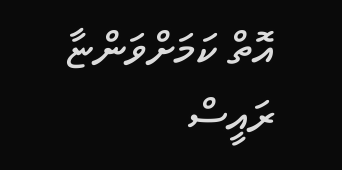އޮތް ކަމަށްވަންޏާ ރައީސް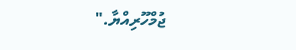ޖުމްހޫރިއްޔާ."